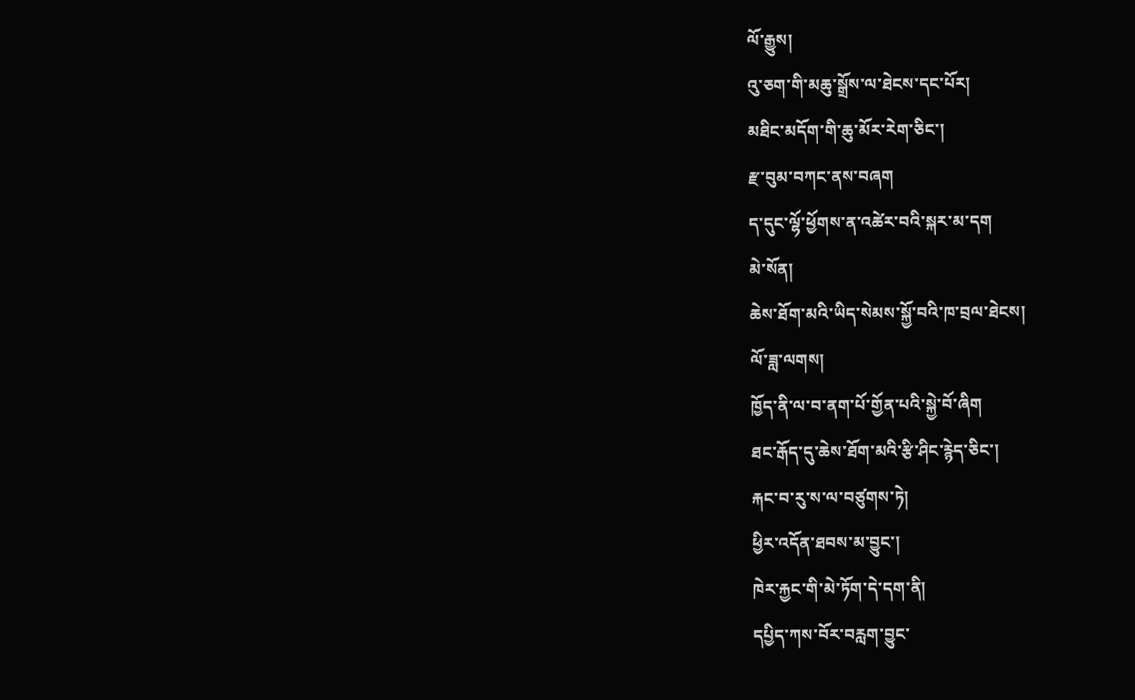ལོ་རྒྱུས།
འུ་ཅག་གི་མཆུ་སྒྲོས་ལ་ཐེངས་དང་པོར།
མཐིང་མདོག་གི་ཆུ་མོར་རེག་ཅིང་།
རྫ་བུམ་བཀང་ནས་བཞག
ད་དུང་ལྷོ་ཕྱོགས་ན་འཚེར་བའི་སྐར་མ་དག
མེ་སོན།
ཆེས་ཐོག་མའི་ཡིད་སེམས་སྐྱོ་བའི་ཁ་བྲལ་ཐེངས།
ལོ་ཟླ་ལགས།
ཁྱོད་ནི་ལ་བ་ནག་པོ་གྱོན་པའི་སྐྱེ་བོ་ཞིག
ཐང་རྒོད་དུ་ཆེས་ཐོག་མའི་རྩི་ཤིང་རྙེད་ཅིང་།
རྐང་བ་རུ་ས་ལ་བཙུགས་ཏེ།
ཕྱིར་འདོན་ཐབས་མ་བྱུང་།
ཁེར་རྐྱང་གི་མེ་ཏོག་དེ་དག་ནི།
དཔྱིད་ཀས་བོར་བརླག་བྱུང་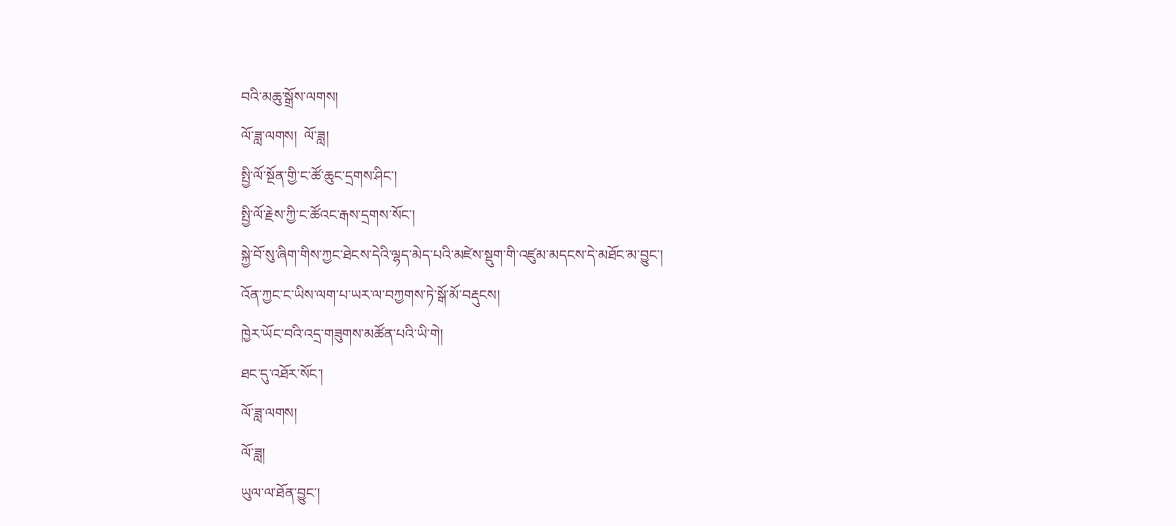བའི་མཆུ་སྒྲོས་ལགས།
ལོ་ཟླ་ལགས།  ལོ་ཟླ།
སྤྱི་ལོ་སྔོན་གྱི་ང་ཚོ་ཆུང་དྲགས་ཤིང་།
སྤྱི་ལོ་རྗེས་ཀྱི་ང་ཚོའང་རྒས་དྲགས་སོང་།
སྐྱེ་བོ་སུ་ཞིག་གིས་ཀྱང་ཐེངས་དེའི་ལྷད་མེད་པའི་མཛེས་སྡུག་གི་འཛུམ་མདངས་དེ་མཐོང་མ་བྱུང་།
འོན་ཀྱང་ང་ཡིས་ལག་པ་ཡར་ལ་བཀྱགས་ཏེ་སྒོ་མོ་བརྡུངས།
ཁྱེར་ཡོང་བའི་འདྲ་གཟུགས་མཚོན་པའི་ཡི་གེ།
ཐང་དུ་འཐོར་སོང་།
ལོ་ཟླ་ལགས།
ལོ་ཟླ།
ཡུལ་ལ་ཐོན་བྱུང་།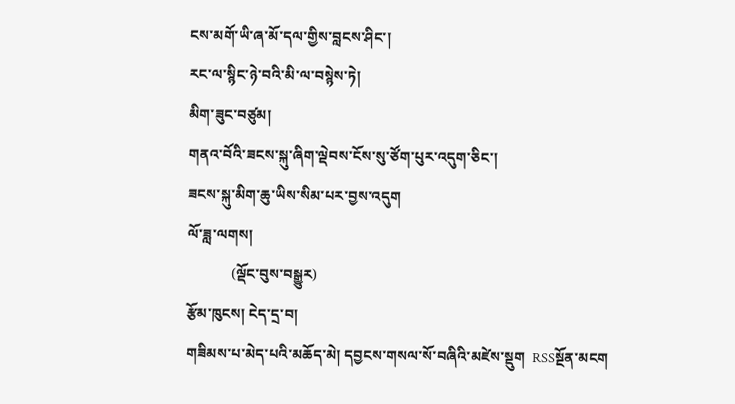ངས་མགོ་ཡི་ཞ་མོ་དལ་གྱིས་བླངས་ཤིང་།
རང་ལ་སྙིང་ཉེ་བའི་མི་ལ་བསྙེས་ཏེ།
མིག་ཟུང་བཙུམ།
གནའ་བོའི་ཟངས་སྐུ་ཞིག་ལྡེབས་ངོས་སུ་ཙོག་པུར་འདུག་ཅིང་།
ཟངས་སྐུ་མིག་ཆུ་ཡིས་སིམ་པར་བྱས་འདུག
ལོ་ཟླ་ལགས།
            (ལྡོང་བུས་བསྒྱུར)
རྩོམ་ཁུངས། ངེད་དྲ་བ།
གཟིམས་པ་མེད་པའི་མཆོད་མེ། དབྱངས་གསལ་སོ་བཞིའི་མཛེས་སྡུག  RSSསྔོན་མངག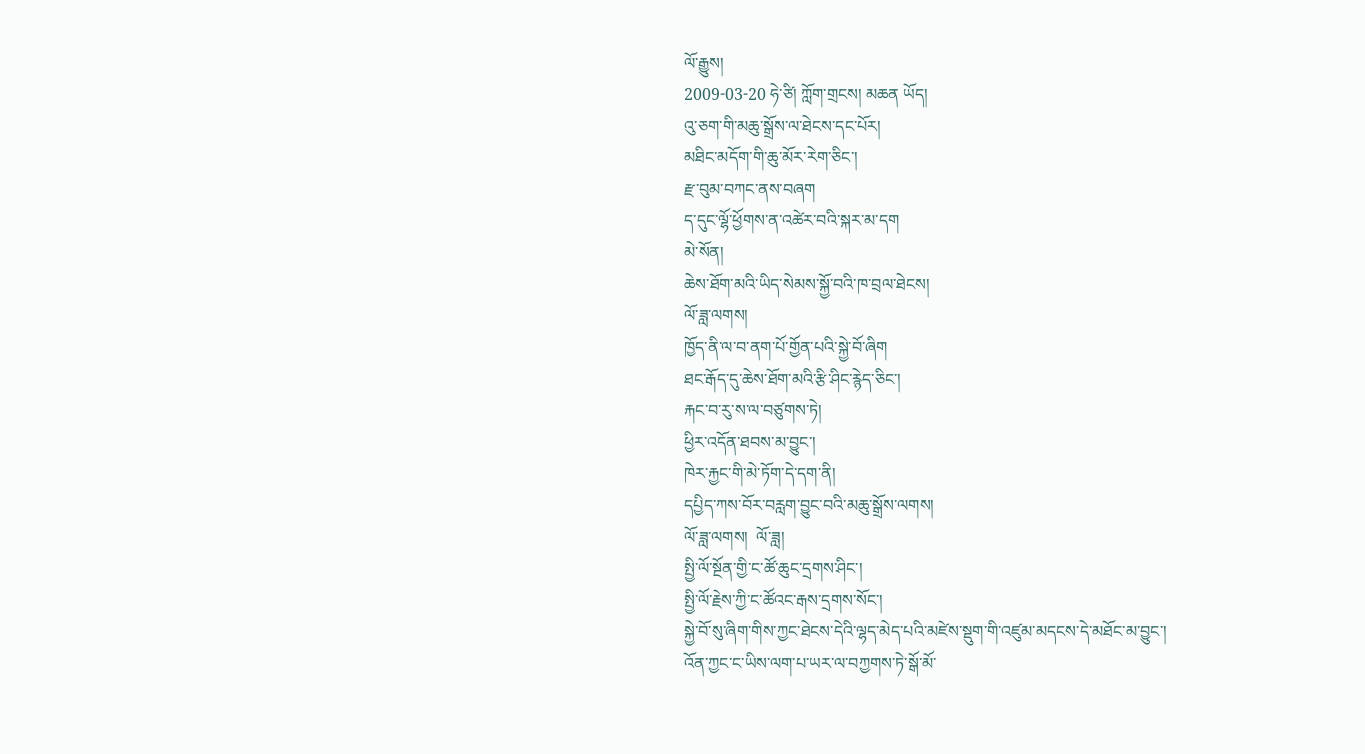ལོ་རྒྱུས།
2009-03-20 ཧེ་ཙི། ཀློག་གྲངས། མཆན ཡོད།
འུ་ཅག་གི་མཆུ་སྒྲོས་ལ་ཐེངས་དང་པོར།
མཐིང་མདོག་གི་ཆུ་མོར་རེག་ཅིང་།
རྫ་བུམ་བཀང་ནས་བཞག
ད་དུང་ལྷོ་ཕྱོགས་ན་འཚེར་བའི་སྐར་མ་དག
མེ་སོན།
ཆེས་ཐོག་མའི་ཡིད་སེམས་སྐྱོ་བའི་ཁ་བྲལ་ཐེངས།
ལོ་ཟླ་ལགས།
ཁྱོད་ནི་ལ་བ་ནག་པོ་གྱོན་པའི་སྐྱེ་བོ་ཞིག
ཐང་རྒོད་དུ་ཆེས་ཐོག་མའི་རྩི་ཤིང་རྙེད་ཅིང་།
རྐང་བ་རུ་ས་ལ་བཙུགས་ཏེ།
ཕྱིར་འདོན་ཐབས་མ་བྱུང་།
ཁེར་རྐྱང་གི་མེ་ཏོག་དེ་དག་ནི།
དཔྱིད་ཀས་བོར་བརླག་བྱུང་བའི་མཆུ་སྒྲོས་ལགས།
ལོ་ཟླ་ལགས།  ལོ་ཟླ།
སྤྱི་ལོ་སྔོན་གྱི་ང་ཚོ་ཆུང་དྲགས་ཤིང་།
སྤྱི་ལོ་རྗེས་ཀྱི་ང་ཚོའང་རྒས་དྲགས་སོང་།
སྐྱེ་བོ་སུ་ཞིག་གིས་ཀྱང་ཐེངས་དེའི་ལྷད་མེད་པའི་མཛེས་སྡུག་གི་འཛུམ་མདངས་དེ་མཐོང་མ་བྱུང་།
འོན་ཀྱང་ང་ཡིས་ལག་པ་ཡར་ལ་བཀྱགས་ཏེ་སྒོ་མོ་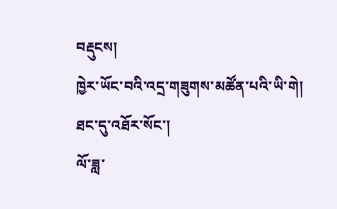བརྡུངས།
ཁྱེར་ཡོང་བའི་འདྲ་གཟུགས་མཚོན་པའི་ཡི་གེ།
ཐང་དུ་འཐོར་སོང་།
ལོ་ཟླ་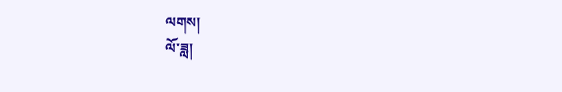ལགས།
ལོ་ཟླ།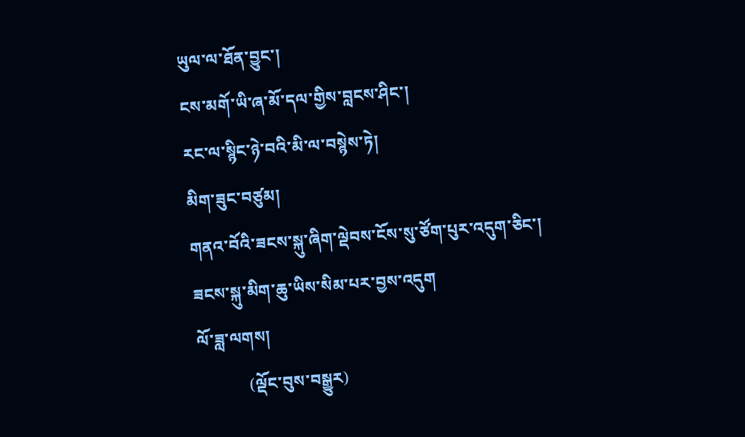ཡུལ་ལ་ཐོན་བྱུང་།
ངས་མགོ་ཡི་ཞ་མོ་དལ་གྱིས་བླངས་ཤིང་།
རང་ལ་སྙིང་ཉེ་བའི་མི་ལ་བསྙེས་ཏེ།
མིག་ཟུང་བཙུམ།
གནའ་བོའི་ཟངས་སྐུ་ཞིག་ལྡེབས་ངོས་སུ་ཙོག་པུར་འདུག་ཅིང་།
ཟངས་སྐུ་མིག་ཆུ་ཡིས་སིམ་པར་བྱས་འདུག
ལོ་ཟླ་ལགས།
            (ལྡོང་བུས་བསྒྱུར)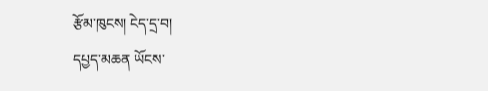རྩོམ་ཁུངས། ངེད་དྲ་བ།
དཔྱད་མཆན ཡོངས་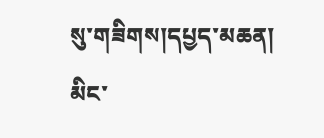སུ་གཟིགས།དཔྱད་མཆན།
མིང་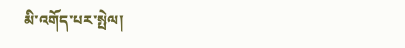མི་འགོད་པར་སྤེལ།